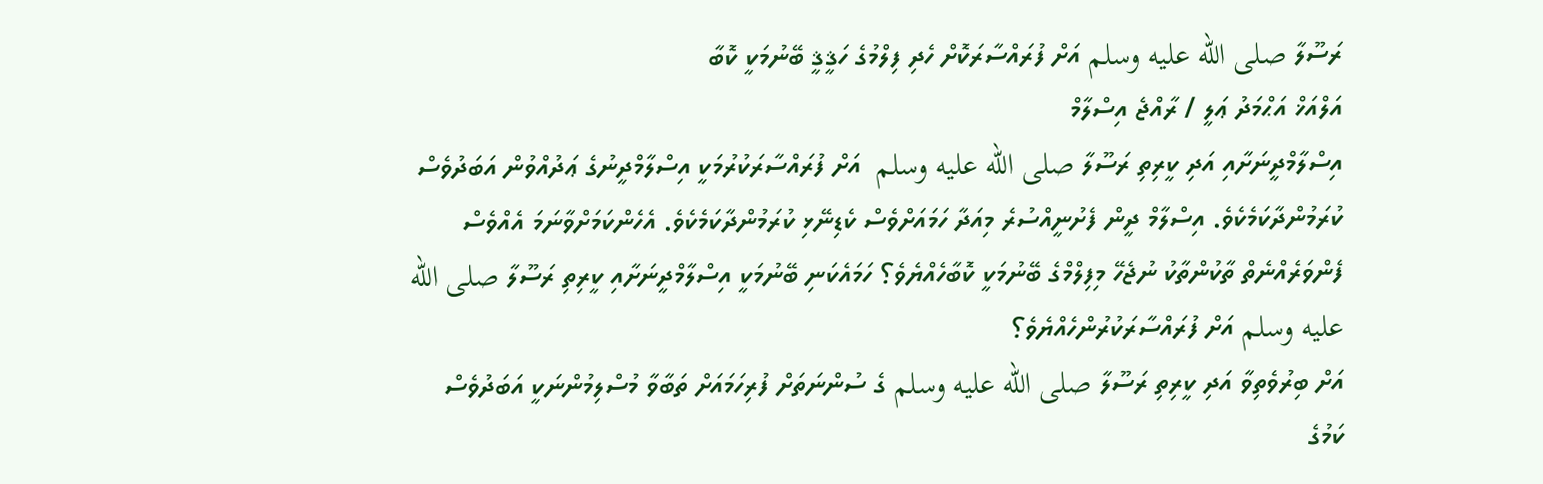ރަސޫލާ صلى الله عليه وسلم އަށް ފުރައްސާރަކޮށް ހެދި ފިލްމުގެ ހަޤީޤީ ބޭނުމަކީ ކޮބާ
އަލްއަޚް އަޙްމަދު ޢަލީ / ރާއްޖެ އިސްލާމް
އިސްލާމްދީނަށާއި އަދި ކީރިތި ރަސޫލާ صلى الله عليه وسلم  އަށް ފުރައްސާރަކުރުމަކީ އިސްލާމްދީނުގެ ޢަދުއްވުން އަބަދުވެސް ކުރަމުންދާކަމެކެވެ. އިސްލާމް ދީން ފެށުނީއްސުރެ މިއަދާ ހަމައަށްވެސް ކެޑިނޭޅި ކުރަމުންދާކަމެކެވެ. އެހެންކަމަށްވާނަމަ އެއްވެސް ފެންވަރެއްނެތް ތާކުންތާކު ނުޖެހޭ މިފިލްމްގެ ބޭނުމަކީ ކޮބާހެއްޔެވެ؟ ހަމައެކަނި ބޭނުމަކީ އިސްލާމްދީނަށާއި ކީރިތި ރަސޫލާ صلى الله عليه وسلم އަށް ފުރައްސާރަކުރުންހެއްޔެވެ؟
އަށް ބިރުވެތިވާ އަދި ކީރިތި ރަސޫލާ صلى الله عليه وسلم ގެ ސުންނަތަށް ފުރިހަމައަށް ތަބާވާ މުސްލިމުންނަކީ އަބަދުވެސް ކަމުގެ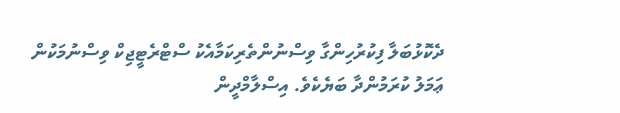ދެކޮޅުބަލާ ފިކުރުހިންގާ ވިސްނުންތެރިކަމާއެކު ސްޓްރެޓީޖިކް ވިސްނުމަކުން ޢަމަލު ކުރަމުންދާ ބަޔެކެވެ. އިސްލާމްދީން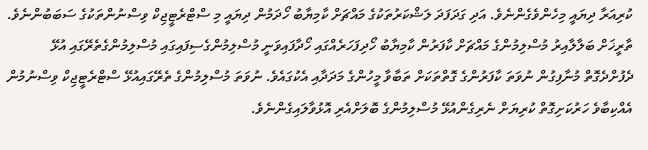ކުރިއަރާ ދިޔައީ މިހެންވެގެންނެވެ. އަދި ގަދަފަދަ ލަޝްކަރުތަކުގެ މައްޗަށް ކާމިޔާބު ހޯދަމުން ދިޔައީ މި ސްޓްރެޓީޖިކް ވިސްނުންތަކުގެ ސަބަބުންނެވެ.
ތާރީޚަށް ބަލާލާއިރު މުސްލިމުންގެ މައްޗަށް ކާފަރުން ކާމިޔާބު ހޯދިފަހަރެއްގައި ހޯދާފައިވަނީ މުސްލިމުންގެސިފައިގައި މުސްލިމުންގެތެރޭގައި އުޅޭ ދެފުށްދެގޮތް މުނާފިގުން ނުވަތަ ކާފަރުންގެ ގޮތްތަކަށް ތަބާވާ މީހުންގެ މަދަދާއި އެކުގައެވެ. ނުވަތަ މުސްލިމުންގެ ތެރޭގައިއުޅޭ ސްޓްރެޓީޖިކް ވިސްނުމުން އެއްކިބާވެ ހަރުކަށިގޮތް ކުރިޔަށް ނެރިގެންއުޅޭ މުސްލިމުންގެ ބޮލަށްއެރި އޮޅުވާލައިގެންނެވެ.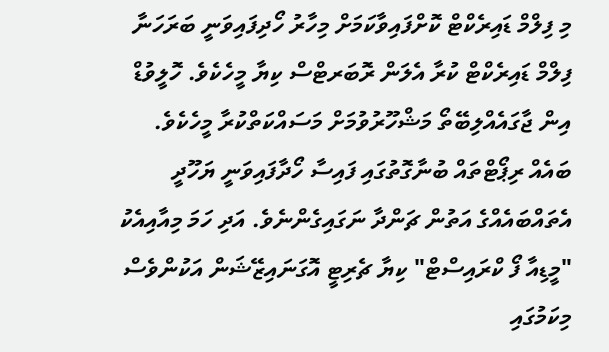މި ފިލްމް ޑައިރެކްޓް ކޮށްފައިވާކަމަށް މިހާރު ހޯދިފައިވަނީ ބަރަހަނާ ފިލްމް ޑައިރެކްޓް ކުރާ އެލަން ރޮބަރޓްސް ކިޔާ މީހެކެވެ. ހޮލީވުޑް އިން ޖާގައެއްލިބޭތޯ މަޝްހޫރުވުމަށް މަސައްކަތްކުރާ މީހެކެވެ. ބައެއް ރިޕޯޓްތައް ބުނާގޮތުގައި ފައިސާ ހޯދާފައިވަނީ ޔަހޫދީ އެތައްބައެއްގެ އަތުން ޗަންދާ ނަގައިގެންނެވެ. އަދި ހަމަ މިއާއިއެކު "މީޑިއާ ފޯ ކްރައިސްޓް" ކިޔާ ޗެރިޓީ އޮގަނައިޒޭޝަން އަކުންވެސް މިކަމުގައި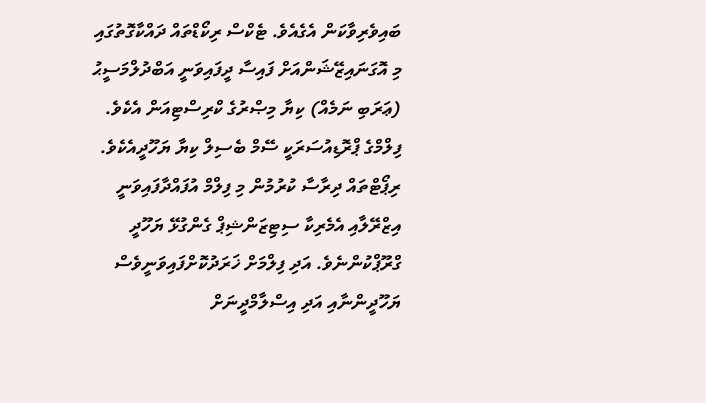ބައިވެރިވާކަން އެގެއެވެ. ޓެކްސް ރިކޯޑްތައް ދައްކާގޮތުގައި މި އޮގަނައިޒޭޝަންއަށް ފައިސާ ދީފައިވަނީ އަބްދުލްމަސީޙު (ޢަރަބި ނަމެއް) ކިޔާ މިޞްރުގެ ކްރިސްޓިއަން އެކެވެ. ފިލްމްގެ ޕްރޮޑިއުސަރަކީ ސޭމް ބެސިލް ކިޔާ ޔަހޫދީއެކެވެ. ރިޕޯޓްތައް ދިރާސާ ކުރުމުން މި ފިލްމް އުފައްދާފައިވަނީ އިޒްރޭލާއި އެމެރިކާ ސިޓިޒަންޝިޕް ގެންގުޅޭ ޔަހޫދީ ގްރޫޕްކުންނެވެ. އަދި ފިލްމަށް ޚަރަދުކޮށްފައިވަނީވެސް ޔަހޫދީންނާއި އަދި އިސްލާމްދީނަށް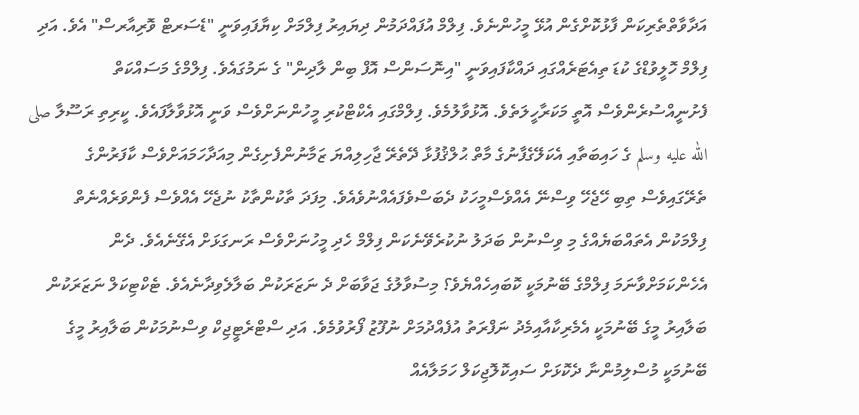އަދާވާތްތެރިކަން ފާޅުކޮށްގެން އުޅޭ މީހުންނެވެ. ފިލްމް އުފައްދަމުން ދިޔައިރު ފިލްމަށް ކިޔާފައިވަނީ "ޑެސަރޓް ވޮރިއާރސް" އެވެ. އަދި ފިލްމް ހޮލީވުޑްގެ ކުޑަ ތިއެޓަރެއްގައި ދައްކާފައިވަނީ "އިނޮސަންސް އޮފް ބިން ލާދިން" ގެ ނަމުގައެވެ. ފިލްމްގެ މަސައްކަތް ފެށުނީއްސުރެންވެސް އޮތީ މަކަރާހީލަތެވެ. އޮޅުވާލުމެވެ. ފިލްމްގައި އެކްޓްކުރި މީހުންނަށްވެސް ވަނީ އޮޅުވާލާފައެވެ. ކީރިތި ރަސޫލާ صلى الله عليه وسلم ގެ ހައިބަތާއި އެކަލޭގެފާނުގެ މާތް ޙުލްޤުފުޅާ ދޭތެރޭ ޖާހިލިއްޔަ ޒަމާނުންފެށިގެން މިއަދާހަމައަށްވެސް ކާފަރުންގެ ތެރޭގައިވެސް ތިބި ހޭޖެހޭ ވިސްނޭ އެއްވެސްމީހަކު ދެބަސްވެފައެއްނުވެއެވެ. މިފަދަ ތާކުންތާކު ނުޖެހޭ އެއްވެސް ފެންވަރެއްނެތް ފިލްމަކުން އެތައްބަޔެއްގެ މި ވިސްނުން ބަދަލު ނުކުރެވޭނެކަން ފިލްމް ހެދި މީހުނަށްވެސް ރަނގަޅަށް އެގޭނެއެވެ. ދެން އެހެންކަމަށްވާނަމަ ފިލްމްގެ ބޭނުމަކީ ކޮބައިހެއްޔެވެ؟ މިސުވާލުގެ ޖަވާބަށް ދެ ނަޒަރަކުން ބަލާލެވިދާނެއެވެ. ޓެކްޓިކަލް ނަޒަރަކުން ބަލާއިރު މީގެ ބޭނުމަކީ އެމެރިކާއާއިމެދު ނަފްރަތު އުފެއްދުމަށް ނުފޫޒު ފޯރުވުމެވެ. އަދި ސްޓްރެޓީޖިކް ވިސްނުމަކުން ބަލާއިރު މީގެ ބޭނުމަކީ މުސްލިމުންނާ ދެކޮޅަށް ސައިކޮލޮޖިކަލް ހަމަލާއެއް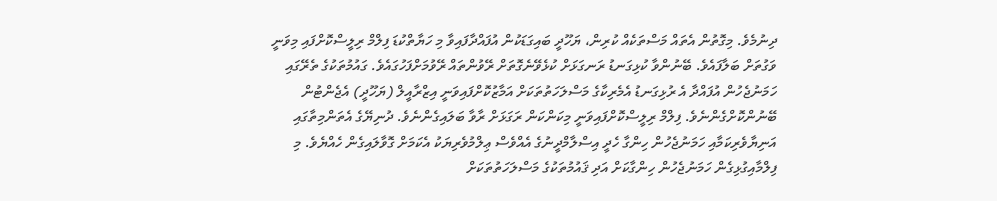ދިނުމެވެ. މިގޮތުން އެތައް މަސްތަކެއް ކުރިން، ޔަހޫދީ ބައިގަޑަކުން އުފައްދާފައިވާ މި ހަޔާތްކުޑަ ފިލްމް ރިލީސްކޮށްފައި މިވަނީ ވަގުތަށް ބަލާފައެވެ. ބޭނުންވާ ކުޅިގަނޑު ރަނގަޅަށް ކުޅެވޭނެގޮތަށް ރޭވުންތައް ރޭވުމަށްފަހުގައެވެ. ގައުމުތަކުގެ ތެރޭގައި ހަމަނުޖެހުން އުފައްދާ އެ ރުޅިގަނޑު އެމެރިކާގެ މަސްލަހަތުތަކަށް އަމާޒުކޮށްފައިވަނީ އިޒްރާއީލް (ޔަހޫދީ) އެޖެންޓުން ބޭނުންކޮށްގެންނެވެ. ފިލްމް ރިލީސްކޮށްފައިވަނީ މިކަންކަން ރަގަޅަށް ރާވާ ބަލައިގެންނެވެ. ދުނިޔޭގެ އެތަންމިތާގައި އަނިޔާވެރިކަމާއި ހަމަނުޖެހުން ހިންގާ ހެދީ އިސްލާމްދީނުގެ އެއްވެސް ޢިލްމުވެރިޔަކު އެކަމަށް ގޮވާލައިގެން ހެއްޔެވެ. މި ފިލްމާއިގުޅިގެން ހަމަނުޖެހުން ހިންގާކަށް އަދި ޤައުމުތަކުގެ މަސްލަހަތުތަކަށް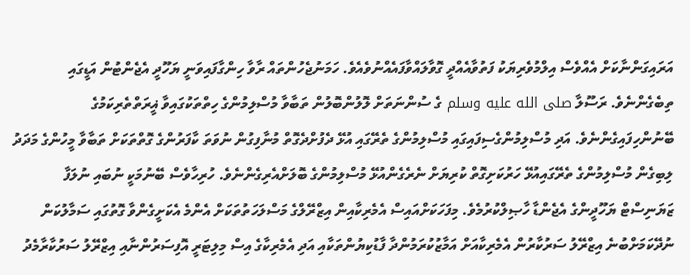އަރައިގަންނާކަށް އެއްވެސް އިލްމުވެރިޔަކު ފަތުވާއެއްދީ ގޮވާލައްވާފައެއްނުވެއެވެ. ހަމަނުޖެހުންތައް ރާވާ ހިންގާފައިވަނީ ޔަހޫދީ އެޖެންޓުން އަޑީގައި ތިބެގެންނެވެ. ރަސޫލާ صلى الله عليه وسلم ގެ ސުންނަތަށް ލޮލުންބޮލުން ތަބާވާ މުސްލިމުންގެ ހިތްތަކުގައިވާ ޣީރަތްތެރިކަމުގެ ބޭނުންހިފައިގެންނެވެ. އަދި މުސްލިމުންގެސިފައިގައި މުސްލިމުންގެ ތެރޭގައި އުޅޭ ދެފުށްދެގޮތް މުނާފިގުން ނުވަތަ ކާފަރުންގެ ގޮތްތަކަށް ތަބާވާ މީހުންގެ މަދަދު ލިބިގެން މުސްލިމުންގެ ތެރޭގައިއުޅޭ ހަރުކަށިގޮތް ކުރިޔަށް ނެރެގެންއުޅޭ މުސްލިމުންގެ ބޮލަށްއެރިގެންނެވެ. ހުރިހާވެސް ބޭނުމަކީ ނުބައި ނުލަފާ ޒަޔަނިސްޓް ޔަހޫދީންގެ އެޖެންޑާ ހާޞިލްކުރުމެވެ. މިފަހަކަށްއައިސް އެމެރިކާއިން އިޒްރޭލްގެ މަސްލަހަތުތަކަށް އެންމެ އެކަށީގެންވާ ގޮތުގައި ސަމާލުކަން ނުދޭކަމަށްބުނެ އިޒްރޭލު ސަރުކާރުން އެމެރިކާއަށް އަމާޒުކުރަމުންދާ ފާޑުކިޔުންތަކާއި އަދި އެމެރިކާގެ އިސް މިލިޓަރީ އޮފިސަރުންނާއި އިޒްރޭލު ސަރުކާރާމެދު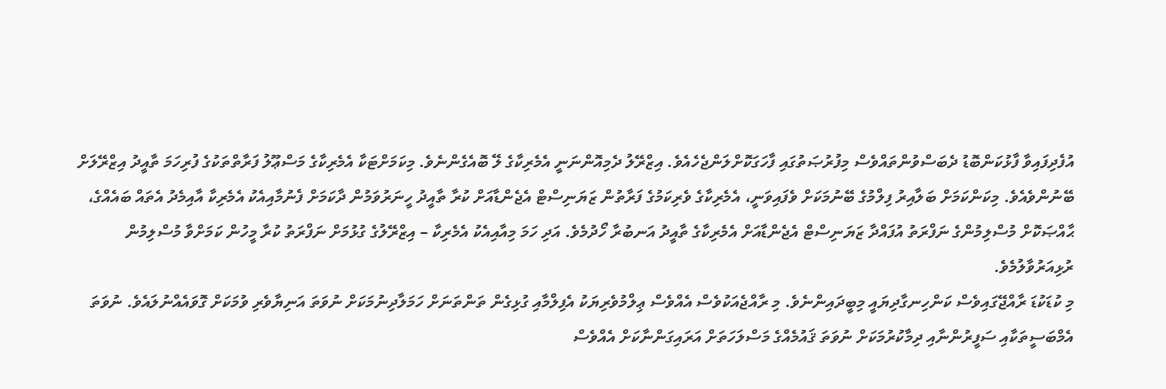އުފެދިފައިވާ ފާޅުކަންބޮޑު ދެބަސްވުންތައްވެސް މިފުރުޞަތުގައި ފާހަގަކޮށްލަންޖެހެއެވެ. އިޒްރޭލު ދެމިއޮންނަނީ އެމެރިކާގެ ލޭ ބޮއެގެންނެވެ. މިކަމަށްޓަކާ އެމެރިކާގެ މަސްޢޫލު ފަރާތްތަކުގެ ފުރިހަމަ ތާއީދު އިޒްރޭލަށް ބޭނުންވެއެވެ. މިކަންކަމަށް ބަލާއިރު ފިލްމުގެ ބޭނުމަކަށް ވެފައިވަނީ، އެމެރިކާގެ ވެރިކަމުގެ ފަރާތުން ޒަޔަނިސްޓް އެޖެންޑާއަށް ކުރާ ތާއީދު ހީނަރުވަމުން ދާކަމަށް ފެނުމާއިއެކު އެމެރިކާ އާއިމެދު އެތައް ބައެއްގެ، ޙާއްޞަކޮށް މުސްލިމުންގެ ނަފްރަތު އުފައްދާ ޒަޔަނިސްޓް އެޖެންޑާއަށް އެމެރިކާގެ ތާއީދު އަނބުރާ ހޯދުމެވެ. އަދި ހަމަ މިއާއިއެކު އެމެރިކާ – އިޒްރޭލުގެ ގުޅުމަށް ނަފްރަތު ކުރާ މީހުން ކަމަށްވާ މުސްލިމުން ރުޅިއަރުވާލުމެވެ.
މި ކުޑަކުޑަ ރާއްޖޭގައިވެސް ކަންހިނގާދިޔައީ މިބީދައިންނެވެ. މި ރާއްޖެއަކުވެސް އެއްވެސް ޢިލްމުވެރިޔަކު އެފިލްމާއި ގުޅިގެން ތަންތަނަށް ހަމަލާދިނުމަކަށް ނުވަތަ އަނިޔާވެރި ވުމަކަށް ގޮވައެއްނުލައެވެ. ނުވަތަ އެމްބަސީތަކާއި ސަފީރުންނާއި ދިމާކުރުމަކަށް ނުވަތަ ޤައުމެއްގެ މަސްލަހަތަށް އަރައިގަންނާކަށް އެއްވެސް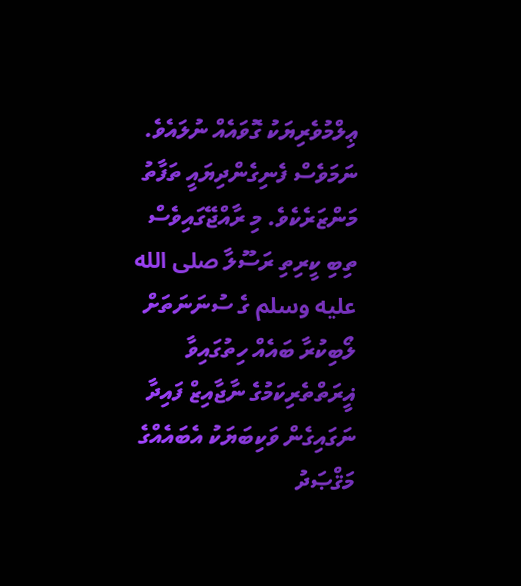ޢިލްމުވެރިޔަކު ގޮވައެއް ނުލައެވެ. ނަމަވެސް ފެނިގެންދިޔައީ ތަފާތު މަންޒަރެކެވެ. މި ރާއްޖޭގައިވެސް ތިބި ކީރިތި ރަސޫލާ صلى الله عليه وسلم ގެ ސުނަނަތަށް ލޯބިކުރާ ބައެއް ހިތުގައިވާ ޣީރަތްތެރިކަމުގެ ނާޖާއިޒް ފައިދާ ނަގައިގެން ވަކިބަޔަކު އެބައެއްގެ މަޤްޞަދު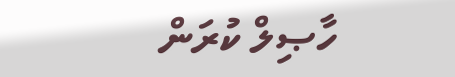ހާޞިލް ކުރަން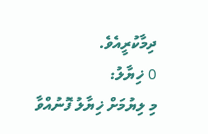ދިމާކުރީއެވެ.
0 ޚިޔާލު:
މި ލިޔުމަށް ޚިޔާލު ފޮނުއްވާ